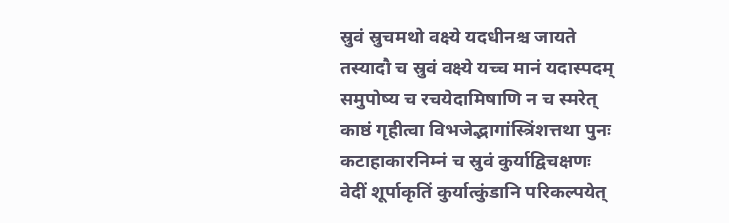स्रुवं स्रुचमथो वक्ष्ये यदधीनश्च जायते
तस्यादौ च स्रुवं वक्ष्ये यच्च मानं यदास्पदम्
समुपोष्य च रचयेदामिषाणि न च स्मरेत्
काष्ठं गृहीत्वा विभजेद्भागांस्त्रिंशत्तथा पुनः
कटाहाकारनिम्नं च स्रुवं कुर्याद्विचक्षणः
वेदीं शूर्पाकृतिं कुर्यात्कुंडानि परिकल्पयेत्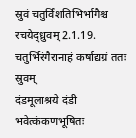स्रुवं चतुर्विंशतिभिर्भागैश्च रचयेद्ध्रुवम् 2.1.19.
चतुर्भिरंगैरानाहं कर्षाद्यग्रं ततः स्रुवम्
दंडमूलाश्रये दंडी भवेत्कंकणभूषितः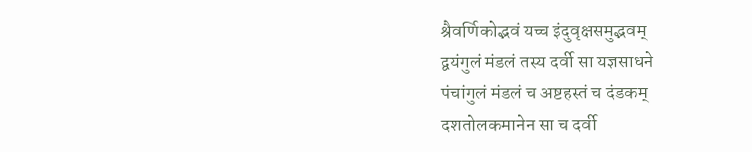श्रैवर्णिकोद्भवं यच्च इंदुवृक्षसमुद्भवम्
द्वयंगुलं मंडलं तस्य दर्वी सा यज्ञसाधने
पंचांगुलं मंडलं च अष्टहस्तं च दंडकम्
दशतोलकमानेन सा च दर्वी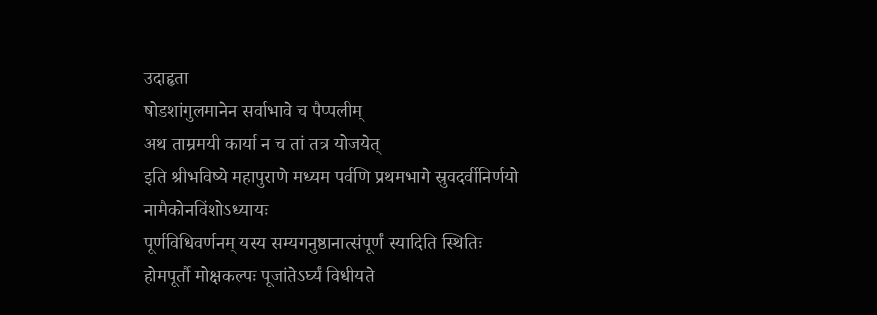उदाहृता
षोडशांगुलमानेन सर्वाभावे च पैप्पलीम्
अथ ताम्रमयी कार्या न च तां तत्र योजयेत्
इति श्रीभविष्ये महापुराणे मध्यम पर्वणि प्रथमभागे स्रुवदर्वीनिर्णयो नामैकोनविंशोऽध्यायः
पूर्णविधिवर्णनम् यस्य सम्यगनुष्ठानात्संपूर्णं स्यादिति स्थितिः
होमपूर्तौ मोक्षकल्पः पूजांतेऽर्घ्यं विधीयते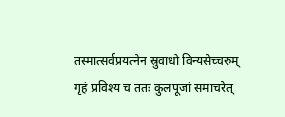तस्मात्सर्वप्रयत्नेन स्रुवाधो विन्यसेच्चरुम्
गृहं प्रविश्य च ततः कुलपूजां समाचरेत्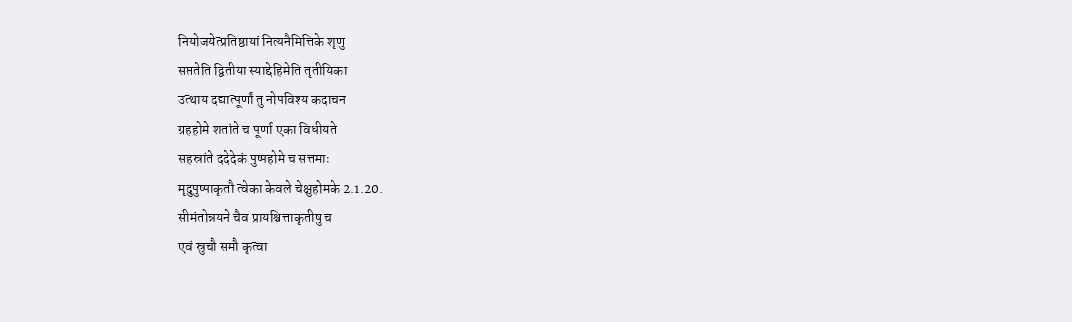नियोजयेत्प्रतिष्ठायां नित्यनैमित्तिके शृणु
सप्ततेति द्वितीया स्याद्देहिमेति तृतीयिका
उत्थाय दद्यात्पूर्णां तु नोपविश्य कदाचन
ग्रहहोमे शतांते च पूर्णा एका विधीयते
सहस्रांते ददेदेकं पुष्पहोमे च सत्तमाः
मृदुपुष्पाकृतौ त्वेका केवले चेक्षुहोमके 2.1.20.
सीमंतोन्नयने चैव प्रायश्चित्ताकृतीषु च
एवं स्रुचौ समौ कृत्वा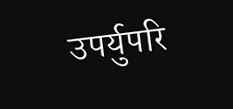उपर्युपरि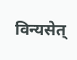विन्यसेत्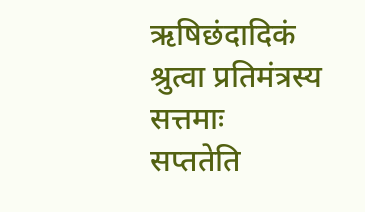ऋषिछंदादिकं श्रुत्वा प्रतिमंत्रस्य सत्तमाः
सप्ततेति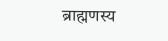ब्राह्मणस्य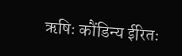ऋषिः कौंडिन्य ईरितः